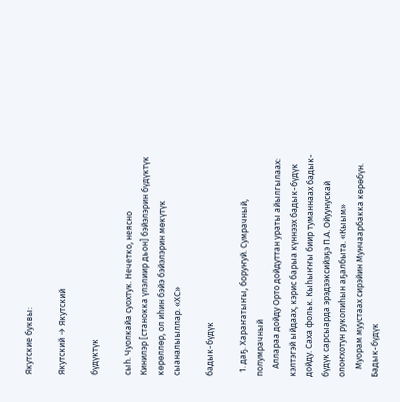Якутские буквы:

Якутский → Якутский

бүдүктүк

сыһ. Чуолкайа суохтук. Нечетко, неясно
Кинилэр [станокка үлэлиир дьон] бэйэлэрин бүдүктүк көрөллөр, ол иһин бэйэ бэйэлэрин мөкүтүк сыаналыыллар. «ХС»

бадык-бүдүк

  1. даҕ. Хараҥатыҥы, боруҥуй. Сумрачный, полумрачный
    Аллараа дойду Орто дойдуттан ураты айылгылаах: кэлтэгэй ыйдаах, кэрис барыа күннээх бадык-бүдүк дойду. Саха фольк. Кыһыҥҥы биир туманнаах бадык-бүдүк сарсыарда эрэдээксийэҕэ П.А. Ойуунускай олоҥхотун рукопиһын аҕалбыта. «Кыым»
    Муорам муустаах сирэйин Мунчаарбакка көрөбүн. Бадык-бүдүк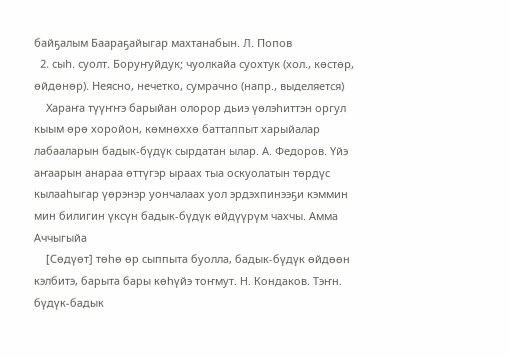байҕалым Баараҕайыгар махтанабын. Л. Попов
  2. сыһ. суолт. Боруҥуйдук; чуолкайа суохтук (хол., көстөр, өйдөнөр). Неясно, нечетко, сумрачно (напр., выделяется)
    Хараҥа түүҥҥэ барыйан олорор дьиэ үөлэһиттэн оргул кыым өрө хоройон, көмнөххө баттаппыт харыйалар лабааларын бадык-бүдүк сырдатан ылар. А. Федоров. Үйэ аҥаарын анараа өттүгэр ыраах тыа оскуолатын төрдүс кылааһыгар үөрэнэр уончалаах уол эрдэхпинээҕи кэммин мин билигин үксүн бадык-бүдүк өйдүүрүм чахчы. Амма Аччыгыйа
    [Сөдүөт] төһө өр сыппыта буолла, бадык-бүдүк өйдөөн кэлбитэ, барыта бары көһүйэ тоҥмут. Н. Кондаков. Тэҥн. бүдүк-бадык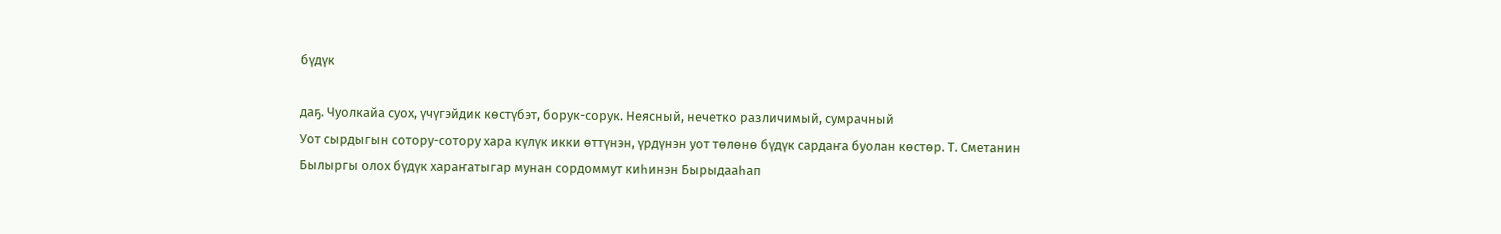бүдүк

даҕ. Чуолкайа суох, үчүгэйдик көстүбэт, борук-сорук. Неясный, нечетко различимый, сумрачный
Уот сырдыгын сотору-сотору хара күлүк икки өттүнэн, үрдүнэн уот төлөнө бүдүк сардаҥа буолан көстөр. Т. Сметанин
Былыргы олох бүдүк хараҥатыгар мунан сордоммут киһинэн Бырыдааһап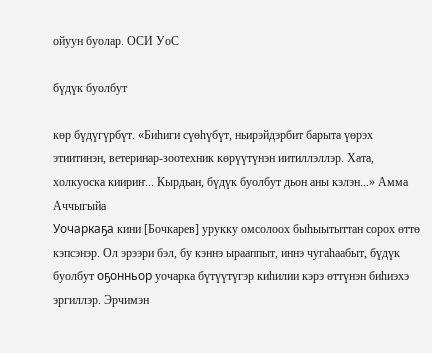ойуун буолар. ОСИ УоС

бүдүк буолбут

көр бүдүгүрбүт. «Биһиги сүөһүбүт, ньирэйдэрбит барыта үөрэх этиитинэн, ветеринар-зоотехник көрүүтүнэн иитиллэллэр. Хата, холкуоска киириҥ... Кырдьан, бүдүк буолбут дьон аны кэлэн...» Амма Аччыгыйа
Уочаркаҕа кини [Бочкарев] урукку омсолоох быһыытыттан сорох өттө кэпсэнэр. Ол эрээри бэл, бу кэннэ ырааппыт, иннэ чугаһаабыт, бүдүк буолбут оҕонньор уочарка бүтүүтүгэр киһилии кэрэ өттүнэн биһиэхэ эргиллэр. Эрчимэн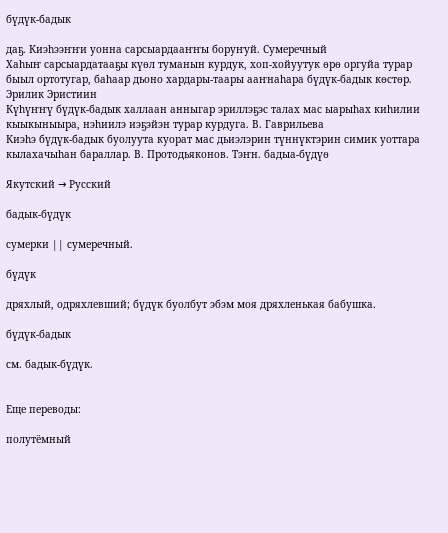бүдүк-бадык

даҕ. Киэһээҥҥи уонна сарсыардааҥҥы боруҥуй. Сумеречный
Хаһыҥ сарсыардатааҕы күөл туманын курдук, хоп-хойуутук өрө оргуйа турар быыл ортотугар, баһаар дьоно хардары-таары ааҥнаһара бүдүк-бадык көстөр. Эрилик Эристиин
Күһүҥҥү бүдүк-бадык халлаан анныгар эриллэҕэс талах мас ыарыһах киһилии кыыкыныыра, нэһиилэ иэҕэйэн турар курдуга. В. Гаврильева
Киэһэ бүдүк-бадык буолуута куорат мас дьиэлэрин түннүктэрин симик уоттара кылахачыһан бараллар. В. Протодьяконов. Тэҥн. бадыа-бүдүө

Якутский → Русский

бадык-бүдүк

сумерки || сумеречный.

бүдүк

дряхлый, одряхлевший; бүдүк буолбут эбэм моя дряхленькая бабушка.

бүдүк-бадык

см. бадык-бүдүк.


Еще переводы:

полутёмный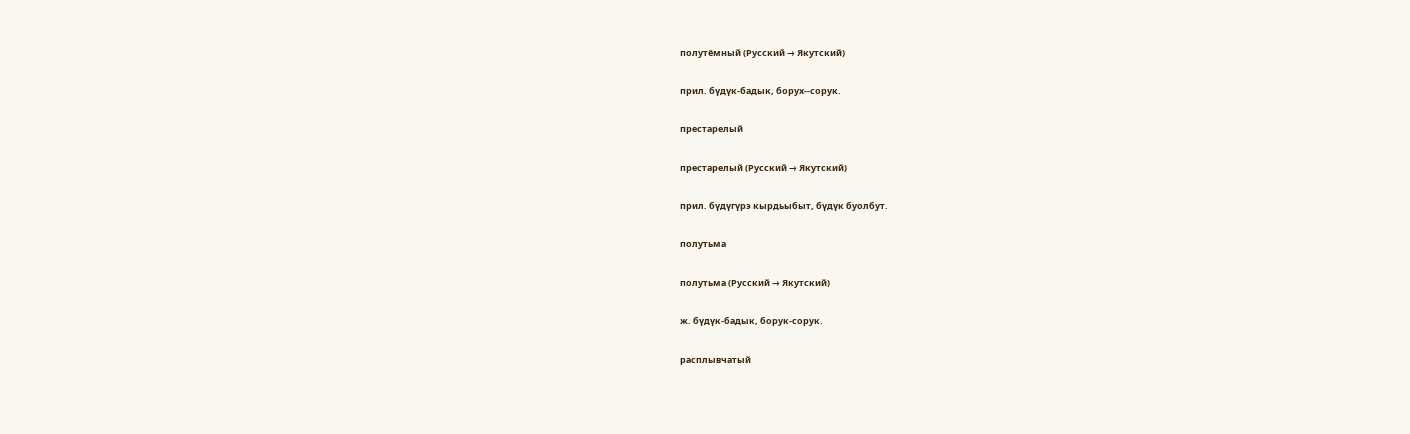полутёмный (Русский → Якутский)

прил. бүдүк-бадык, борух--сорук.

престарелый

престарелый (Русский → Якутский)

прил. бүдүгүрэ кырдьыбыт, бүдүк буолбут.

полутьма

полутьма (Русский → Якутский)

ж. бүдүк-бадык, борук-сорук.

расплывчатый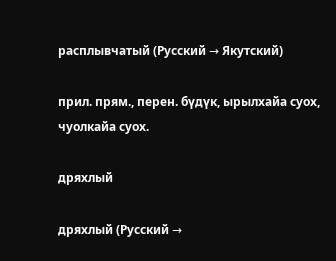расплывчатый (Русский → Якутский)

прил. прям., перен. бүдүк, ырылхайа суох, чуолкайа суох.

дряхлый

дряхлый (Русский →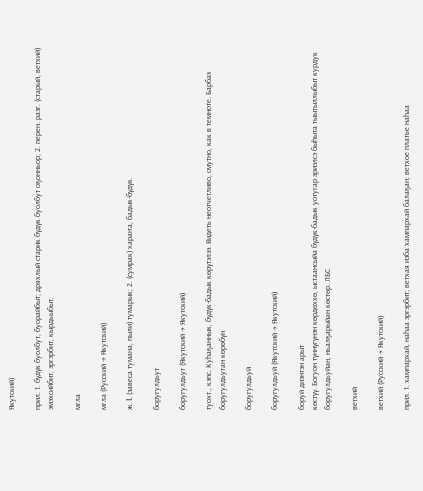Якутский)

прил. 1. бүдүк буолбут, буорайбыт; дряхлый старик бүдүк буолбут оҕонньор; 2. перен. разг. (старый, ветхий) эмэхсийбит, эргэрбит, кырдьыбыт.

мгла

мгла (Русский → Якутский)

ж. I. (завеса тумана, пыли) тумарык; 2. (сумрак) хараҥа, бадык-бүдүк.

боругулдьут

боругулдьут (Якутский → Якутский)

туохт., кэпс. Куһаҕаннык, бүдүк-бадык көрүтэлээ. Видеть неотчетливо, смутно, как в темноте. Барбах боругулдьутан көрөбүн

боругулдьуй

боругулдьуй (Якутский → Якутский)

боруй диэнтэн арыт
көстүү. Богуон түннүгүнэн көрдөххө, ыстаансыйа бүдүк-бадык уотугар эриэлсэ быһыта тыытыллыбыт курдук боругулдьуйан, ньалҕарыйан көстөр. ЛБС

ветхий

ветхий (Русский → Якутский)

прил. 1. хампархай, наһаа эргэрбит; ветхая изба хампархай балаҕан; ветхое платье наһаа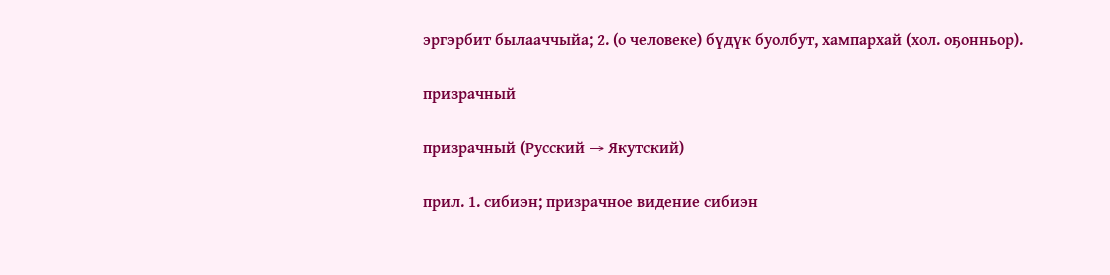эргэрбит былааччыйа; 2. (о человеке) бүдүк буолбут, хампархай (хол. оҕонньор).

призрачный

призрачный (Русский → Якутский)

прил. 1. сибиэн; призрачное видение сибиэн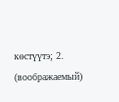көстүүтэ; 2. (воображаемый)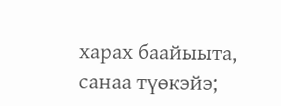харах баайыыта, санаа түөкэйэ;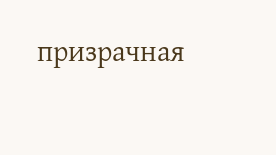призрачная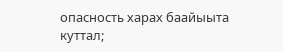опасность харах баайыыта куттал;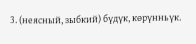3. (неясный, зыбкий) бүдүк, көрүнньүк.